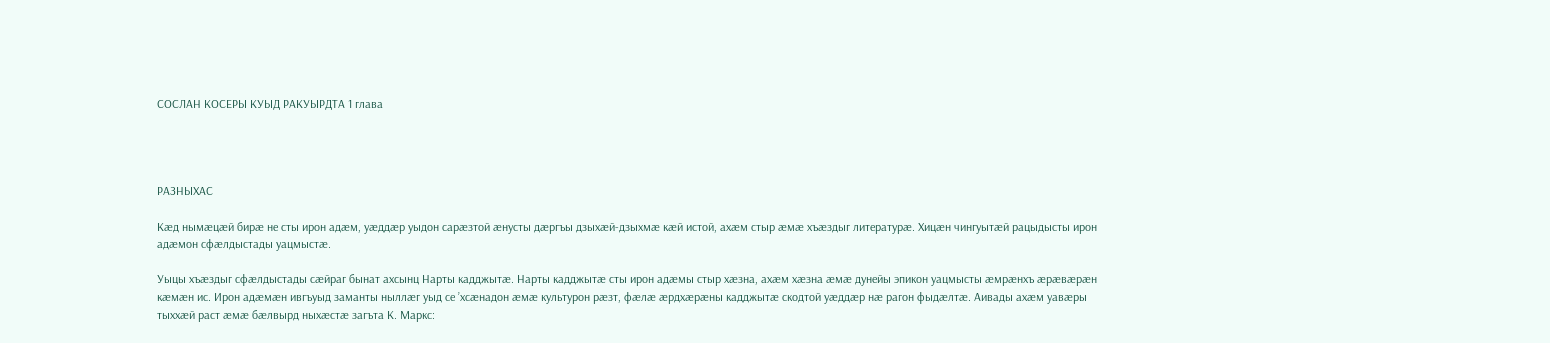СОСЛАН КОСЕРЫ КУЫД РАКУЫРДТА 1 глава




РАЗНЫХАС

Кæд нымæцæй бирæ не сты ирон адæм, уæддæр уыдон сарæзтой æнусты дæргъы дзыхæй-дзыхмæ кæй истой, ахæм стыр æмæ хъæздыг литературæ. Хицæн чингуытæй рацыдысты ирон адæмон сфæлдыстады уацмыстæ.

Уыцы хъæздыг сфæлдыстады сæйраг бынат ахсынц Нарты кадджытæ. Нарты кадджытæ сты ирон адæмы стыр хæзна, ахæм хæзна æмæ дунейы эпикон уацмысты æмрæнхъ æрæвæрæн кæмæн ис. Ирон адæмæн ивгъуыд заманты ныллæг уыд се ’хсæнадон æмæ культурон рæзт, фæлæ æрдхæрæны кадджытæ скодтой уæддæр нæ рагон фыдæлтæ. Аивады ахæм уавæры тыххæй раст æмæ бæлвырд ныхæстæ загъта К. Маркс: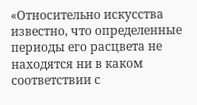«Относительно искусства известно, что определенные периоды его расцвета не находятся ни в каком соответствии с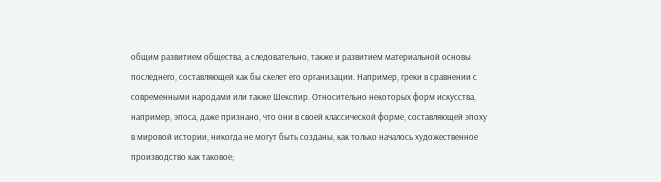общим развитием общества, а следовательно, также и развитием материальной основы последнего, составляющей как бы скелет его организации. Например, греки в сравнении с современными народами или также Шекспир. Относительно некоторых форм искусства, например, эпоса, даже признано, что они в своей классической форме, составляющей эпоху в мировой истории, никогда не могут быть созданы, как только началось художественное производство как таковое;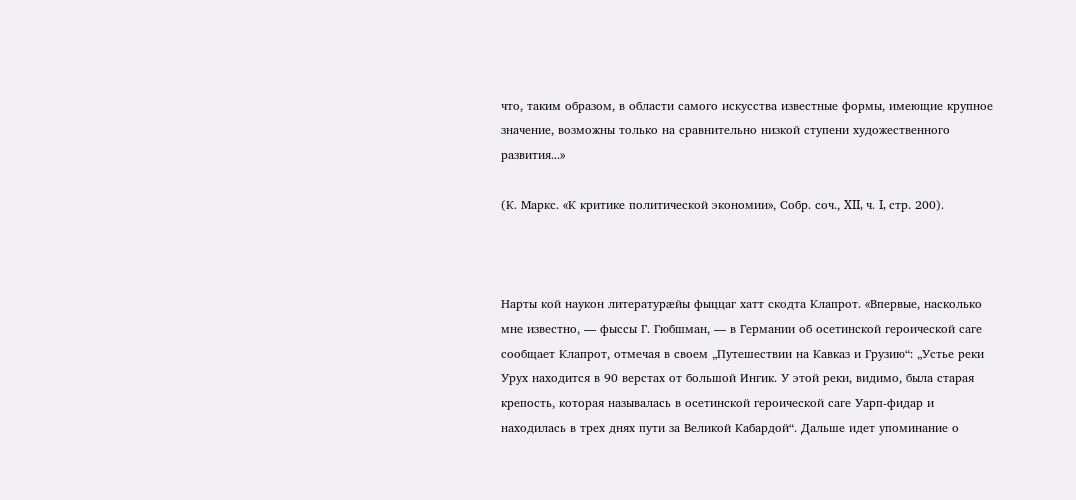что, таким образом, в области самого искусства известные формы, имеющие крупное значение, возможны только на сравнительно низкой ступени художественного развития...»

(К. Маркс. «К критике политической экономии», Собр. соч., XII, ч. I, стр. 200).



Нарты кой наукон литературæйы фыццаг хатт скодта Клапрот. «Впервые, насколько мне известно, — фыссы Г. Гюбшман, — в Германии об осетинской героической саге сообщает Клапрот, отмечая в своем „Путешествии на Кавказ и Грузию“: „Устье реки Урух находится в 90 верстах от большой Ингик. У этой реки, видимо, была старая крепость, которая называлась в осетинской героической саге Уарп-фидар и находилась в трех днях пути за Великой Кабардой“. Дальше идет упоминание о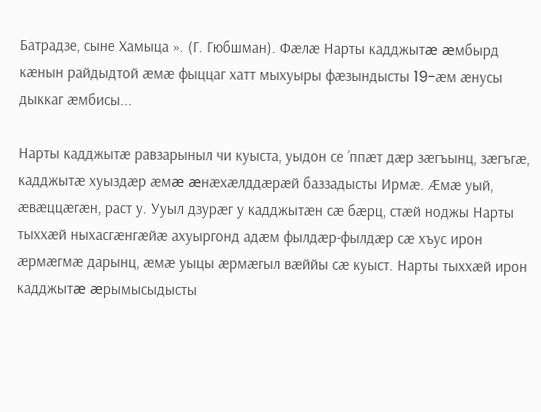Батрадзе, сыне Хамыца ». (Г. Гюбшман). Фæлæ Нарты кадджытæ æмбырд кæнын райдыдтой æмæ фыццаг хатт мыхуыры фæзындысты 19-æм æнусы дыккаг æмбисы...

Нарты кадджытæ равзарыныл чи куыста, уыдон се ’ппæт дæр зæгъынц, зæгъгæ, кадджытæ хуыздæр æмæ æнæхæлддæрæй баззадысты Ирмæ. Æмæ уый, æвæццæгæн, раст у. Ууыл дзурæг у кадджытæн сæ бæрц, стæй ноджы Нарты тыххæй ныхасгæнгæйæ ахуыргонд адæм фылдæр-фылдæр сæ хъус ирон æрмæгмæ дарынц, æмæ уыцы æрмæгыл вæййы сæ куыст. Нарты тыххæй ирон кадджытæ æрымысыдысты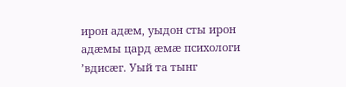ирон адæм, уыдон сты ирон адæмы цард æмæ психологи ’вдисæг. Уый та тынг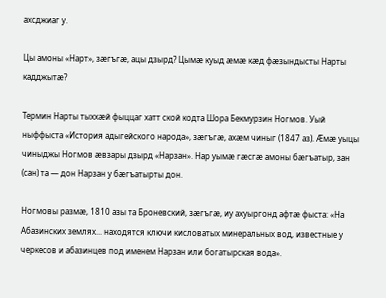ахсджиаг у.

Цы амоны «Нарт», зæгъгæ, ацы дзырд? Цымæ куыд æмæ кæд фæзындысты Нарты кадджытæ?

Термин Нарты тыххæй фыццаг хатт ской кодта Шора Бекмурзин Ногмов. Уый ныффыста «История адыгейского народа», зæгъгæ, ахæм чиныг (1847 аз). Æмæ уыцы чиныджы Ногмов æвзары дзырд «Нарзан». Нар уымæ гæсгæ амоны бæгъатыр, зан (сан) та — дон Нарзан у бæгъатырты дон.

Ногмовы размæ, 1810 азы та Броневский, зæгъгæ, иу ахуыргонд афтæ фыста: «На Абазинских землях... находятся ключи кисловатых минеральных вод, известные у черкесов и абазинцев под именем Нарзан или богатырская вода».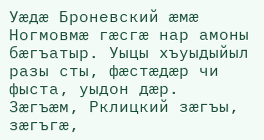Уæдæ Броневский æмæ Ногмовмæ гæсгæ нар амоны бæгъатыр. Уыцы хъуыдыйыл разы сты, фæстæдæр чи фыста, уыдон дæр. Зæгъæм, Рклицкий зæгъы, зæгъгæ,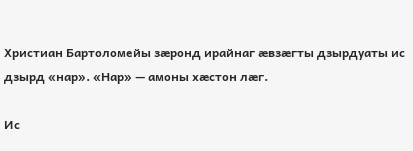Христиан Бартоломейы зæронд ирайнаг æвзæгты дзырдуаты ис дзырд «нар». «Нар» — амоны хæстон лæг.

Ис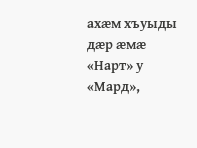ахæм хъуыды дæр æмæ «Нарт» у «Мард»,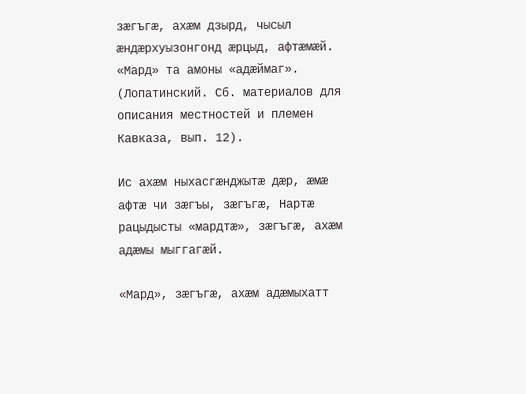зæгъгæ, ахæм дзырд, чысыл æндæрхуызонгонд æрцыд, афтæмæй. «Мард» та амоны «адæймаг». (Лопатинский. Сб. материалов для описания местностей и племен Кавказа, вып. 12).

Ис ахæм ныхасгæнджытæ дæр, æмæ афтæ чи зæгъы, зæгъгæ, Нартæ рацыдысты «мардтæ», зæгъгæ, ахæм адæмы мыггагæй.

«Мард», зæгъгæ, ахæм адæмыхатт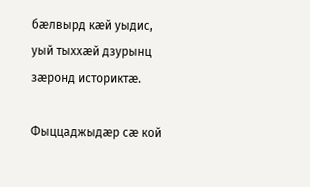бæлвырд кæй уыдис, уый тыххæй дзурынц зæронд историктæ.

Фыццаджыдæр сæ кой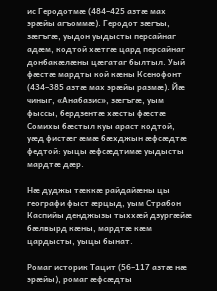ис Геродотмæ (484–425 азтæ мах эрæйы агъоммæ). Геродот зæгъы, зæгъгæ, уыдон уыдысты персайнаг адæм, кодтой хæтгæ цард персайнаг донбакæлæны цæгатаг былтыл. Уый фæстæ мардты кой кæны Ксенофонт (434–385 азтæ мах эрæйы размæ). Йæ чиныг, «Анабазис», зæгъгæ, уым фыссы, бердзентæ хæсты фæстæ Сомихы бæстыл куы араст кодтой, уæд фистæг æмæ бæхджын æфсæдтæ федтой: уыцы æфсæдтимæ уыдысты мардтæ дæр.

Нæ дуджы тæккæ райдайæны цы географи фыст æрцыд, уым Страбон Каспийы денджызы тыххæй дзургæйæ бæлвырд кæны, мардтæ кæм цардысты, уыцы бынат.

Ромаг историк Тацит (56–117 азтæ нæ эрæйы), ромаг æфсæдты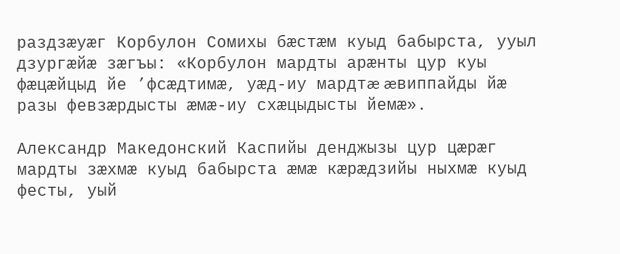раздзæуæг Корбулон Сомихы бæстæм куыд бабырста, ууыл дзургæйæ зæгъы: «Корбулон мардты арæнты цур куы фæцæйцыд йе ’фсæдтимæ, уæд-иу мардтæ æвиппайды йæ разы февзæрдысты æмæ-иу схæцыдысты йемæ».

Александр Македонский Каспийы денджызы цур цæрæг мардты зæхмæ куыд бабырста æмæ кæрæдзийы ныхмæ куыд фесты, уый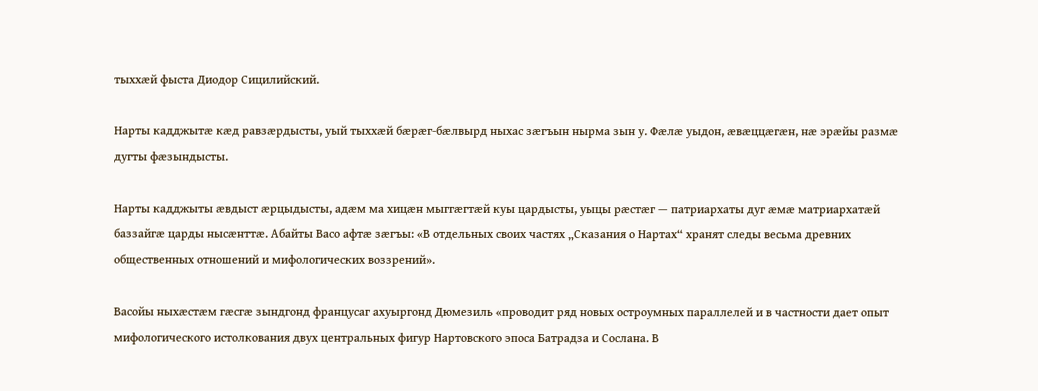тыххæй фыста Диодор Сицилийский.

Нарты кадджытæ кæд равзæрдысты, уый тыххæй бæрæг-бæлвырд ныхас зæгъын нырма зын у. Фæлæ уыдон, æвæццæгæн, нæ эрæйы размæ дугты фæзындысты.

Нарты кадджыты æвдыст æрцыдысты, адæм ма хицæн мыггæгтæй куы цардысты, уыцы рæстæг — патриархаты дуг æмæ матриархатæй баззайгæ царды нысæнттæ. Абайты Васо афтæ зæгъы: «В отдельных своих частях „Сказания о Нартах“ хранят следы весьма древних общественных отношений и мифологических воззрений».

Васойы ныхæстæм гæсгæ зындгонд францусаг ахуыргонд Дюмезиль «проводит ряд новых остроумных параллелей и в частности дает опыт мифологического истолкования двух центральных фигур Нартовского эпоса Батрадза и Сослана. В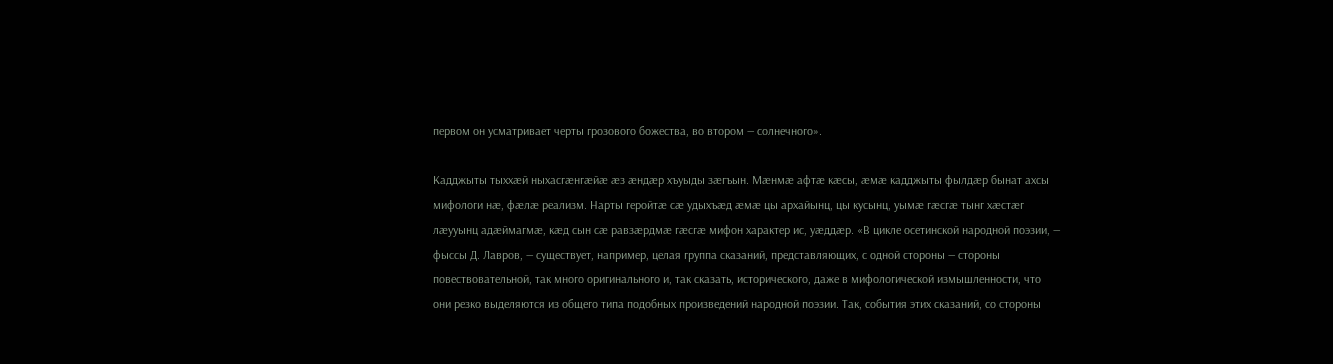первом он усматривает черты грозового божества, во втором — солнечного».

Кадджыты тыххæй ныхасгæнгæйæ æз æндæр хъуыды зæгъын. Мæнмæ афтæ кæсы, æмæ кадджыты фылдæр бынат ахсы мифологи нæ, фæлæ реализм. Нарты геройтæ сæ удыхъæд æмæ цы архайынц, цы кусынц, уымæ гæсгæ тынг хæстæг лæууынц адæймагмæ, кæд сын сæ равзæрдмæ гæсгæ мифон характер ис, уæддæр. «В цикле осетинской народной поэзии, — фыссы Д. Лавров, — существует, например, целая группа сказаний, представляющих, с одной стороны — стороны повествовательной, так много оригинального и, так сказать, исторического, даже в мифологической измышленности, что они резко выделяются из общего типа подобных произведений народной поэзии. Так, события этих сказаний, со стороны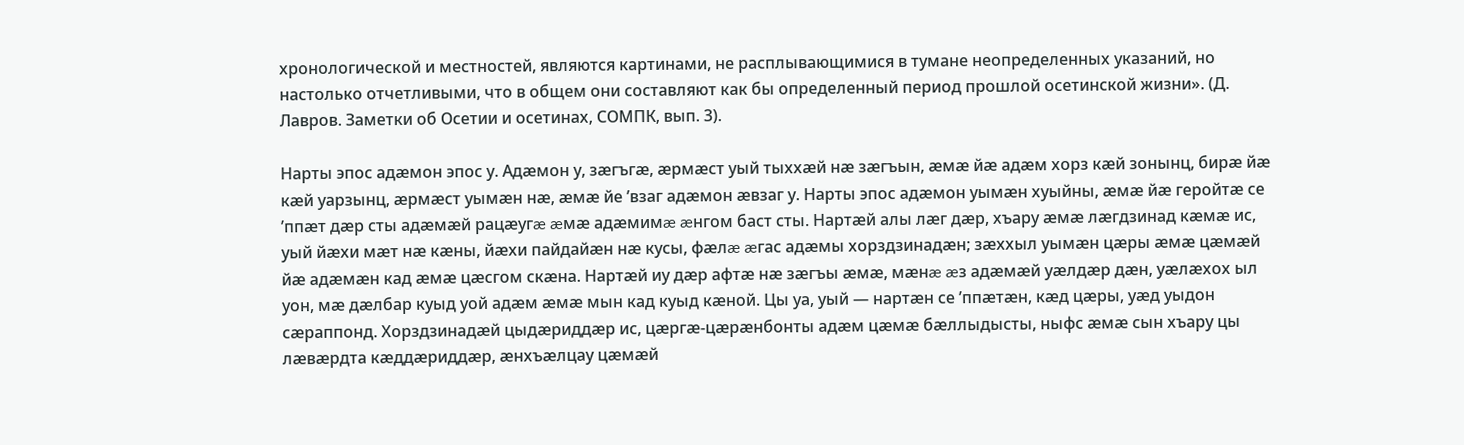хронологической и местностей, являются картинами, не расплывающимися в тумане неопределенных указаний, но настолько отчетливыми, что в общем они составляют как бы определенный период прошлой осетинской жизни». (Д. Лавров. Заметки об Осетии и осетинах, СОМПК, вып. 3).

Нарты эпос адæмон эпос у. Адæмон у, зæгъгæ, æрмæст уый тыххæй нæ зæгъын, æмæ йæ адæм хорз кæй зонынц, бирæ йæ кæй уарзынц, æрмæст уымæн нæ, æмæ йе ’взаг адæмон æвзаг у. Нарты эпос адæмон уымæн хуыйны, æмæ йæ геройтæ се ’ппæт дæр сты адæмæй рацæугæ æмæ адæмимæ æнгом баст сты. Нартæй алы лæг дæр, хъару æмæ лæгдзинад кæмæ ис, уый йæхи мæт нæ кæны, йæхи пайдайæн нæ кусы, фæлæ æгас адæмы хорздзинадæн; зæххыл уымæн цæры æмæ цæмæй йæ адæмæн кад æмæ цæсгом скæна. Нартæй иу дæр афтæ нæ зæгъы æмæ, мæнæ æз адæмæй уæлдæр дæн, уæлæхох ыл уон, мæ дæлбар куыд уой адæм æмæ мын кад куыд кæной. Цы уа, уый — нартæн се ’ппæтæн, кæд цæры, уæд уыдон сæраппонд. Хорздзинадæй цыдæриддæр ис, цæргæ-цæрæнбонты адæм цæмæ бæллыдысты, ныфс æмæ сын хъару цы лæвæрдта кæддæриддæр, æнхъæлцау цæмæй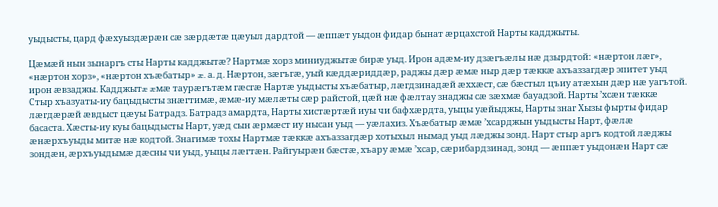уыдысты, цард фæхуыздæрæн сæ зæрдæтæ цæуыл дардтой — æппæт уыдон фидар бынат æрцахстой Нарты кадджыты.

Цæмæй нын зынаргъ сты Нарты кадджытæ? Нартмæ хорз миниуджытæ бирæ уыд. Ирон адæм-иу дзæгъæлы нæ дзырдтой: «нæртон лæг», «нæртон хорз», «нæртон хъæбатыр» æ. а. д. Нæртон, зæгъгæ, уый кæддæриддæр, раджы дæр æмæ ныр дæр тæккæ ахъаззагдæр эпитет уыд ирон æвзаджы. Кадджытæ æмæ таурæгътæм гæсгæ Нартæ уыдысты хъæбатыр, лæгдзинадæй æххæст, сæ бæстыл цъиу атæхын дæр нæ уагътой. Стыр хъазуаты-иу бацыдысты знæгтимæ, æмæ-иу мæлæты сæр райстой, цæй нæ фæлтау знаджы сæ зæхмæ бауадзой. Нарты ’хсæн тæккæ лæгдæрæй æвдыст цæуы Батрадз. Батрадз амардта, Нарты хистæртæй иуы чи бафхæрдта, уыцы уæйыджы, Нарты знаг Хызы фырты фидар басаста. Хæсты-иу куы бацыдысты Нарт, уæд сын æрмæст иу нысан уыд — уæлахиз. Хъæбатыр æмæ ’хсарджын уыдысты Нарт, фæлæ æнæрхъуыды митæ нæ кодтой. Знагимæ тохы Нартмæ тæккæ ахъаззагдæр хотыхыл нымад уыд лæджы зонд. Нарт стыр аргъ кодтой лæджы зондæн, æрхъуыдымæ дæсны чи уыд, уыцы лæгтæн. Райгуырæн бæстæ, хъару æмæ ’хсар, сæрибардзинад, зонд — æппæт уыдонæн Нарт сæ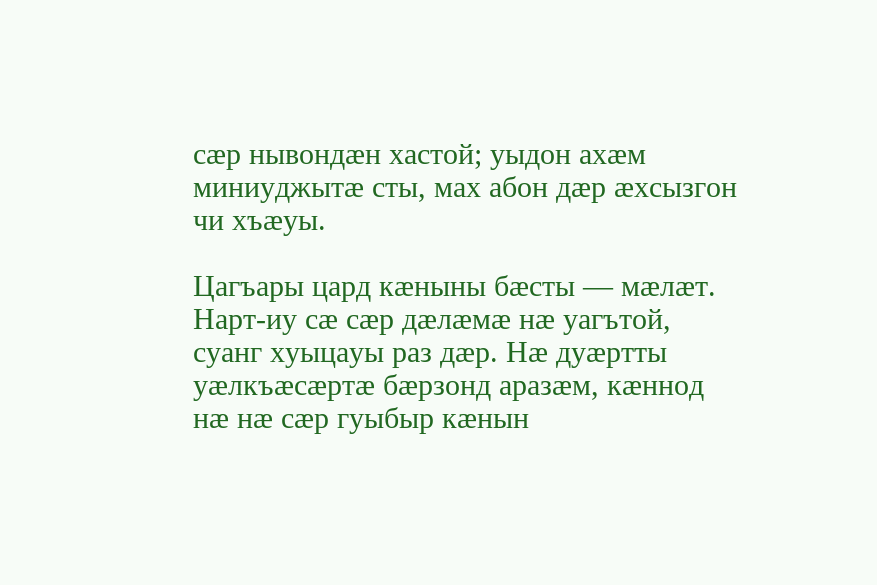сæр нывондæн хастой; уыдон ахæм миниуджытæ сты, мах абон дæр æхсызгон чи хъæуы.

Цагъары цард кæныны бæсты — мæлæт. Нарт-иу сæ сæр дæлæмæ нæ уагътой, суанг хуыцауы раз дæр. Нæ дуæртты уæлкъæсæртæ бæрзонд аразæм, кæннод нæ нæ сæр гуыбыр кæнын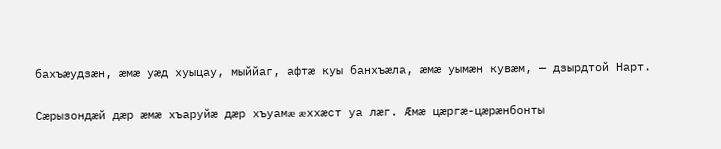бахъæудзæн, æмæ уæд хуыцау, мыййаг, афтæ куы банхъæла, æмæ уымæн кувæм, — дзырдтой Нарт.

Сæрызондæй дæр æмæ хъаруйæ дæр хъуамæ æххæст уа лæг. Æмæ цæргæ-цæрæнбонты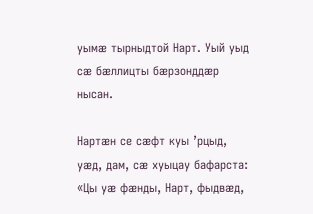уымæ тырныдтой Нарт. Уый уыд сæ бæллицты бæрзонддæр нысан.

Нартæн се сæфт куы ’рцыд, уæд, дам, сæ хуыцау бафарста: «Цы уæ фæнды, Нарт, фыдвæд,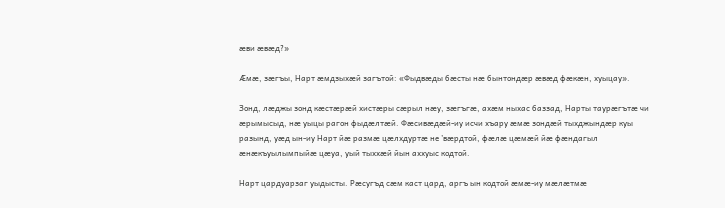æви æвæд?»

Æмæ, зæгъы, Нарт æмдзыхæй загътой: «Фыдвæды бæсты нæ бынтондæр æвæд фæкæн, хуыцау».

Зонд, лæджы зонд кæстæрæй хистæры сæрыл нæу, зæгъгæ, ахæм ныхас баззад, Нарты таурæгътæ чи æрымысыд, нæ уыцы рагон фыдæлтæй. Фæсивæдæй-иу исчи хъару æмæ зондæй тыхджындæр куы разынд, уæд ын-иу Нарт йæ размæ цæлхдуртæ не ’вæрдтой, фæлæ цæмæй йæ фæндагыл æнæкъуылымпыйæ цæуа, уый тыххæй йын аххуыс кодтой.

Нарт цардуарзаг уыдысты. Рæсугъд сæм каст цард, аргъ ын кодтой æмæ-иу мæлæтмæ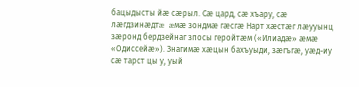бацыдысты йæ сæрыл. Сæ цард, сæ хъару, сæ лæгдзинæдтæ æмæ зондмæ гæсгæ Нарт хæстæг лæууынц зæронд бердзейнаг зпосы геройтæм («Илиадæ» æмæ «Одиссейæ»). Знагимæ хæцын бахъуыди, зæгъгæ, уæд-иу сæ тарст цы у, уый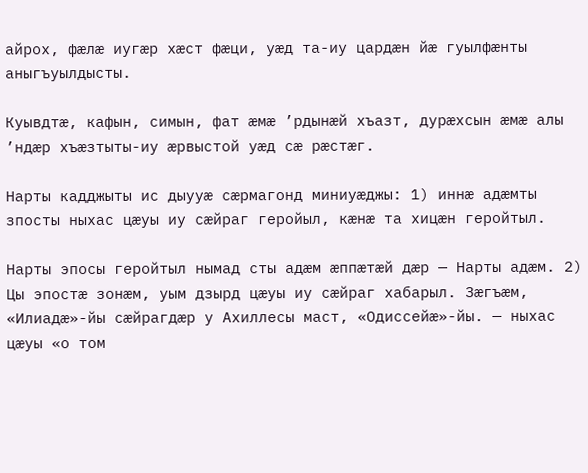айрох, фæлæ иугæр хæст фæци, уæд та-иу цардæн йæ гуылфæнты аныгъуылдысты.

Куывдтæ, кафын, симын, фат æмæ ’рдынæй хъазт, дурæхсын æмæ алы ’ндæр хъæзтыты-иу æрвыстой уæд сæ рæстæг.

Нарты кадджыты ис дыууæ сæрмагонд миниуæджы: 1) иннæ адæмты зпосты ныхас цæуы иу сæйраг геройыл, кæнæ та хицæн геройтыл.

Нарты эпосы геройтыл нымад сты адæм æппæтæй дæр — Нарты адæм. 2) Цы эпостæ зонæм, уым дзырд цæуы иу сæйраг хабарыл. Зæгъæм, «Илиадæ»-йы сæйрагдæр у Ахиллесы маст, «Одиссейæ»-йы. — ныхас цæуы «о том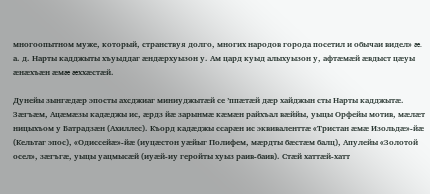многоопытном муже, который, странствуя долго, многих народов города посетил и обычаи видел» æ. а. д. Нарты кадджыты хъуыддаг æндæрхуызон у. Ам цард куыд алыхуызон у, афтæмæй æвдыст цæуы æнæхъæн æмæ æххæстæй.

Дунейы зынгæдæр эпосты ахсджиаг миниуджытæй се ’ппæтæй дæр хайджын сты Нарты кадджытæ. Зæгъæм, Ацæмæзы кадæджы ис, æрдз йæ зарынмæ кæмæн райхъал вæййы, уыцы Орфейы мотив, мæлæт ницыхъом у Батрадзæн (Ахиллес). Къорд кадæджы ссарæн ис эквиваленттæ «Тристан æмæ Изольдæ»-йæ (Кельтаг эпос), «Одиссейæ»-йæ (иуцæстон уæйыг Полифем, мæрдты бæстæм балц), Апулейы «Золотой осел», зæгъгæ, уыцы уацмысæй (иуæй-иу геройты хуыз раив-баив). Стæй хаттæй-хатт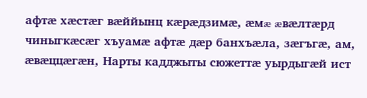афтæ хæстæг вæййынц кæрæдзимæ, æмæ æвæлтæрд чиныгкæсæг хъуамæ афтæ дæр банхъæла, зæгъгæ, ам, æвæццæгæн, Нарты кадджыты сюжеттæ уырдыгæй ист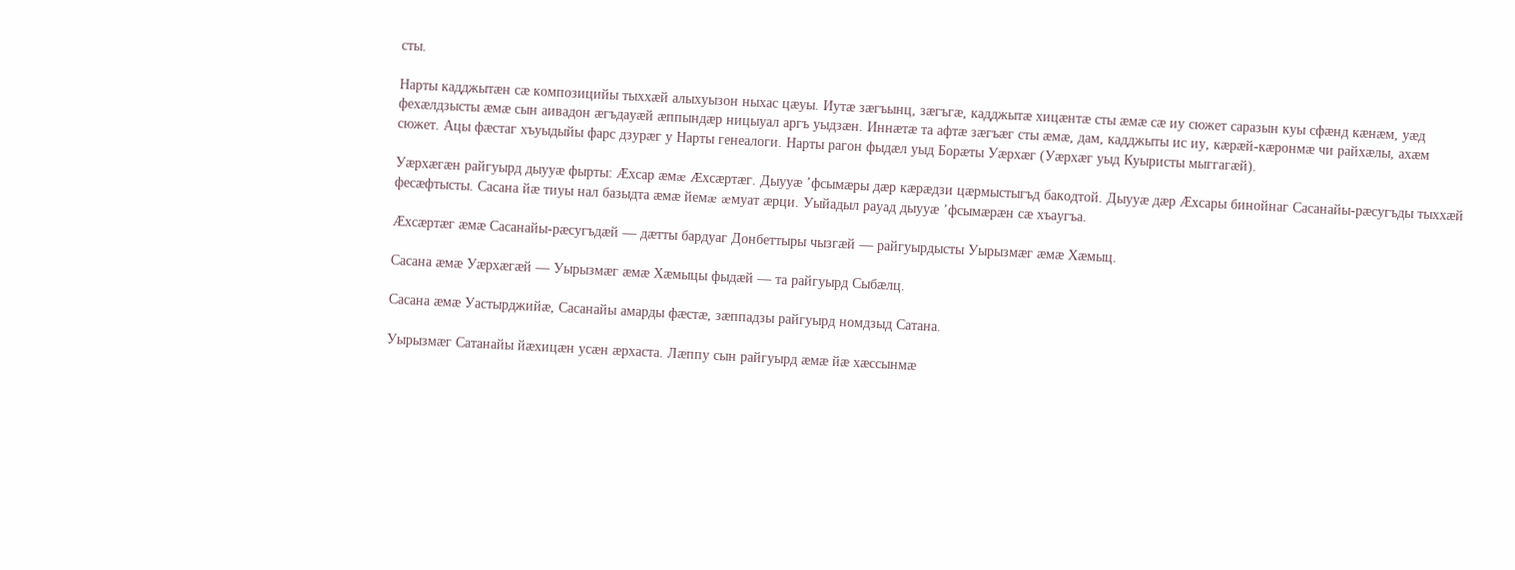сты.

Нарты кадджытæн сæ композицийы тыххæй алыхуызон ныхас цæуы. Иутæ зæгъынц, зæгъгæ, кадджытæ хицæнтæ сты æмæ сæ иу сюжет саразын куы сфæнд кæнæм, уæд фехæлдзысты æмæ сын аивадон æгъдауæй æппындæр ницыуал аргъ уыдзæн. Иннæтæ та афтæ зæгъæг сты æмæ, дам, кадджыты ис иу, кæрæй-кæронмæ чи райхæлы, ахæм сюжет. Ацы фæстаг хъуыдыйы фарс дзурæг у Нарты генеалоги. Нарты рагон фыдæл уыд Борæты Уæрхæг (Уæрхæг уыд Куыристы мыггагæй).

Уæрхæгæн райгуырд дыууæ фырты: Æхсар æмæ Æхсæртæг. Дыууæ ’фсымæры дæр кæрæдзи цæрмыстыгъд бакодтой. Дыууæ дæр Æхсары бинойнаг Сасанайы-рæсугъды тыххæй фесæфтысты. Сасана йæ тиуы нал базыдта æмæ йемæ æмуат æрци. Уыйадыл рауад дыууæ ’фсымæрæн сæ хъаугъа.

Æхсæртæг æмæ Сасанайы-рæсугъдæй — дæтты бардуаг Донбеттыры чызгæй — райгуырдысты Уырызмæг æмæ Хæмыц.

Сасана æмæ Уæрхæгæй — Уырызмæг æмæ Хæмыцы фыдæй — та райгуырд Сыбæлц.

Сасана æмæ Уастырджийæ, Сасанайы амарды фæстæ, зæппадзы райгуырд номдзыд Сатана.

Уырызмæг Сатанайы йæхицæн усæн æрхаста. Лæппу сын райгуырд æмæ йæ хæссынмæ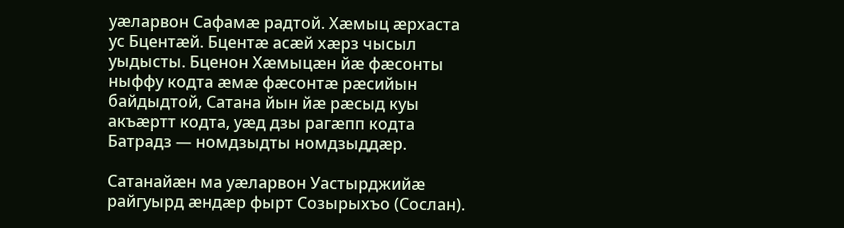уæларвон Сафамæ радтой. Хæмыц æрхаста ус Бцентæй. Бцентæ асæй хæрз чысыл уыдысты. Бценон Хæмыцæн йæ фæсонты ныффу кодта æмæ фæсонтæ рæсийын байдыдтой, Сатана йын йæ рæсыд куы акъæртт кодта, уæд дзы рагæпп кодта Батрадз — номдзыдты номдзыддæр.

Сатанайæн ма уæларвон Уастырджийæ райгуырд æндæр фырт Созырыхъо (Сослан).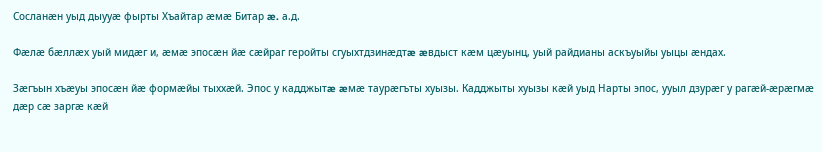Сосланæн уыд дыууæ фырты Хъайтар æмæ Битар æ. а.д.

Фæлæ бæллæх уый мидæг и, æмæ эпосæн йæ сæйраг геройты сгуыхтдзинæдтæ æвдыст кæм цæуынц, уый райдианы аскъуыйы уыцы æндах.

Зæгъын хъæуы эпосæн йæ формæйы тыххæй. Эпос у кадджытæ æмæ таурæгъты хуызы. Кадджыты хуызы кæй уыд Нарты эпос, ууыл дзурæг у рагæй-æрæгмæ дæр сæ заргæ кæй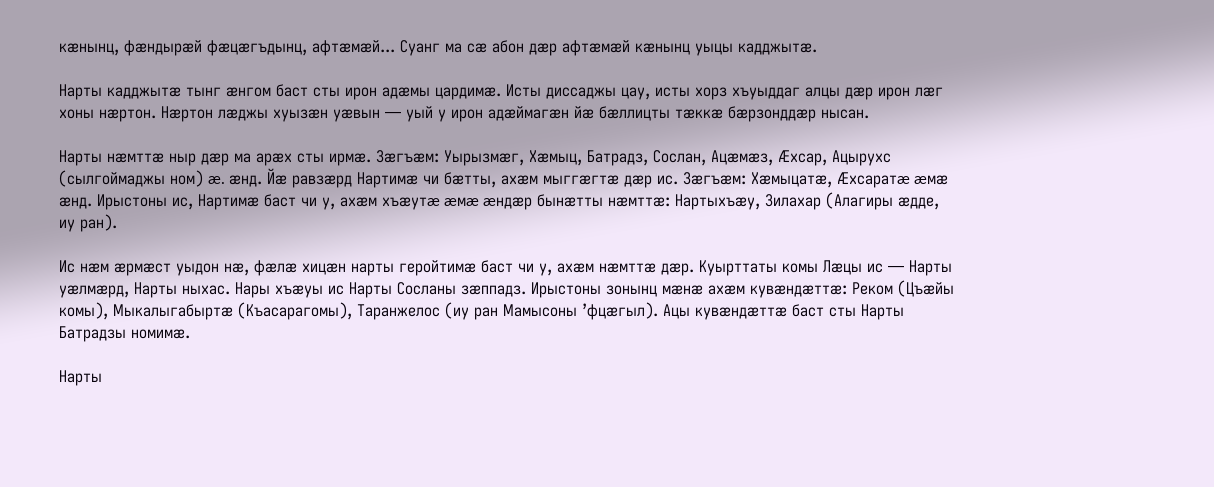кæнынц, фæндырæй фæцæгъдынц, афтæмæй... Суанг ма сæ абон дæр афтæмæй кæнынц уыцы кадджытæ.

Нарты кадджытæ тынг æнгом баст сты ирон адæмы цардимæ. Исты диссаджы цау, исты хорз хъуыддаг алцы дæр ирон лæг хоны нæртон. Нæртон лæджы хуызæн уæвын — уый у ирон адæймагæн йæ бæллицты тæккæ бæрзонддæр нысан.

Нарты нæмттæ ныр дæр ма арæх сты ирмæ. Зæгъæм: Уырызмæг, Хæмыц, Батрадз, Сослан, Ацæмæз, Æхсар, Ацырухс (сылгоймаджы ном) æ. æнд. Йæ равзæрд Нартимæ чи бæтты, ахæм мыггæгтæ дæр ис. Зæгъæм: Хæмыцатæ, Æхсаратæ æмæ æнд. Ирыстоны ис, Нартимæ баст чи у, ахæм хъæутæ æмæ æндæр бынæтты нæмттæ: Нартыхъæу, Зилахар (Алагиры æдде, иу ран).

Ис нæм æрмæст уыдон нæ, фæлæ хицæн нарты геройтимæ баст чи у, ахæм нæмттæ дæр. Куырттаты комы Лæцы ис — Нарты уæлмæрд, Нарты ныхас. Нары хъæуы ис Нарты Сосланы зæппадз. Ирыстоны зонынц мæнæ ахæм кувæндæттæ: Реком (Цъæйы комы), Мыкалыгабыртæ (Къасарагомы), Таранжелос (иу ран Мамысоны ’фцæгыл). Ацы кувæндæттæ баст сты Нарты Батрадзы номимæ.

Нарты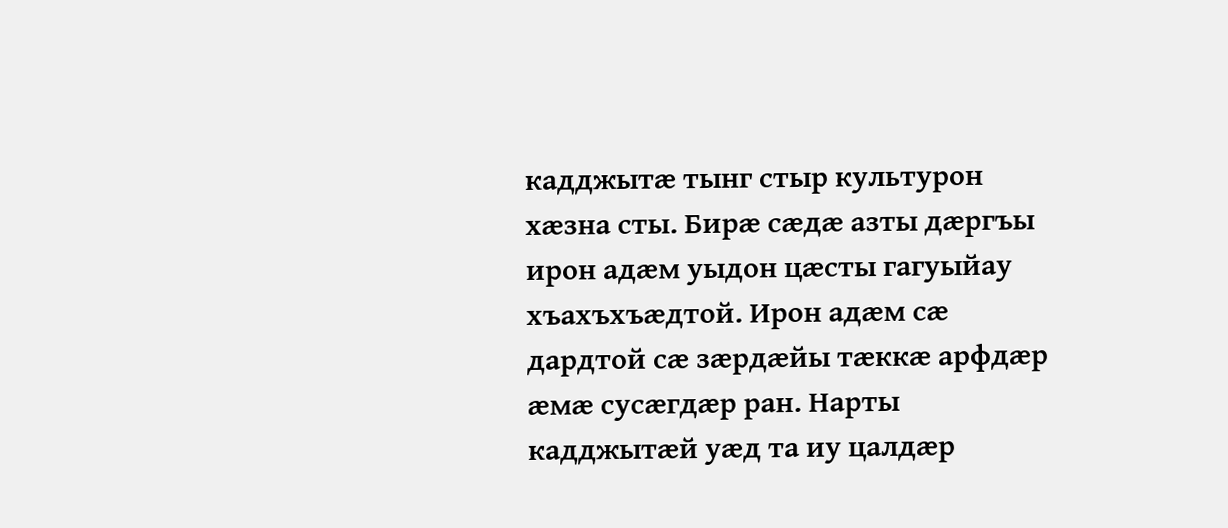кадджытæ тынг стыр культурон хæзна сты. Бирæ сæдæ азты дæргъы ирон адæм уыдон цæсты гагуыйау хъахъхъæдтой. Ирон адæм сæ дардтой сæ зæрдæйы тæккæ арфдæр æмæ сусæгдæр ран. Нарты кадджытæй уæд та иу цалдæр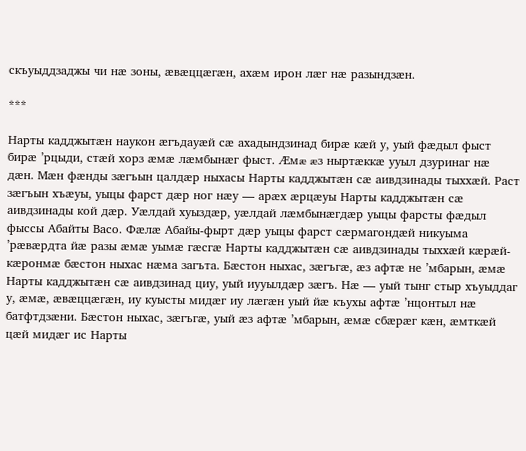скъуыддзаджы чи нæ зоны, æвæццæгæн, ахæм ирон лæг нæ разындзæн.

***

Нарты кадджытæн наукон æгъдауæй сæ ахадындзинад бирæ кæй у, уый фæдыл фыст бирæ ’рцыди, стæй хорз æмæ лæмбынæг фыст. Æмæ æз ныртæккæ ууыл дзуринаг нæ дæн. Мæн фæнды зæгъын цалдæр ныхасы Нарты кадджытæн сæ аивдзинады тыххæй. Раст зæгъын хъæуы, уыцы фарст дæр ног нæу — арæх æрцæуы Нарты кадджытæн сæ аивдзинады кой дæр. Уæлдай хуыздæр, уæлдай лæмбынæгдæр уыцы фарсты фæдыл фыссы Абайты Васо. Фæлæ Абайы-фырт дæр уыцы фарст сæрмагондæй никуыма ’рæвæрдта йæ разы æмæ уымæ гæсгæ Нарты кадджытæн сæ аивдзинады тыххæй кæрæй-кæронмæ бæстон ныхас нæма загъта. Бæстон ныхас, зæгъгæ, æз афтæ не ’мбарын, æмæ Нарты кадджытæн сæ аивдзинад циу, уый иууылдæр зæгъ. Нæ — уый тынг стыр хъуыддаг у, æмæ, æвæццæгæн, иу куысты мидæг иу лæгæн уый йæ къухы афтæ ’нцонтыл нæ батфтдзæни. Бæстон ныхас, зæгъгæ, уый æз афтæ ’мбарын, æмæ сбæрæг кæн, æмткæй цæй мидæг ис Нарты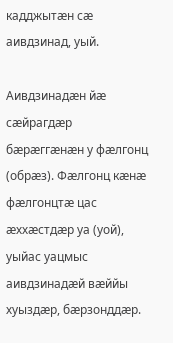кадджытæн сæ аивдзинад, уый.

Аивдзинадæн йæ сæйрагдæр бæрæггæнæн у фæлгонц (обрæз). Фæлгонц кæнæ фæлгонцтæ цас æххæстдæр уа (уой), уыйас уацмыс аивдзинадæй вæййы хуыздæр, бæрзонддæр.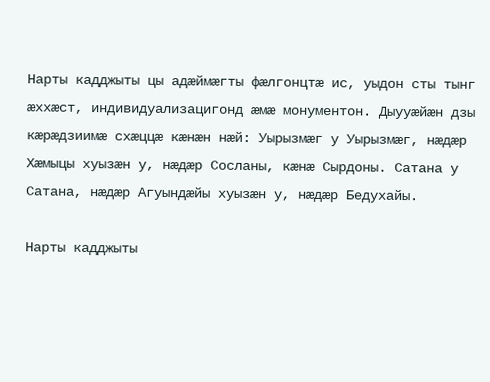Нарты кадджыты цы адæймæгты фæлгонцтæ ис, уыдон сты тынг æххæст, индивидуализацигонд æмæ монументон. Дыууæйæн дзы кæрæдзиимæ схæццæ кæнæн нæй: Уырызмæг у Уырызмæг, нæдæр Хæмыцы хуызæн у, нæдæр Сосланы, кæнæ Сырдоны. Сатана у Сатана, нæдæр Агуындæйы хуызæн у, нæдæр Бедухайы.

Нарты кадджыты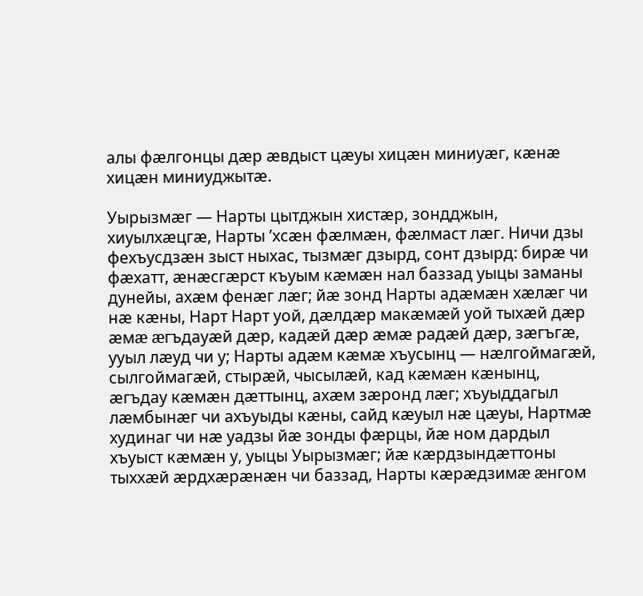алы фæлгонцы дæр æвдыст цæуы хицæн миниуæг, кæнæ хицæн миниуджытæ.

Уырызмæг — Нарты цытджын хистæр, зондджын, хиуылхæцгæ, Нарты ’хсæн фæлмæн, фæлмаст лæг. Ничи дзы фехъусдзæн зыст ныхас, тызмæг дзырд, сонт дзырд: бирæ чи фæхатт, æнæсгæрст къуым кæмæн нал баззад уыцы заманы дунейы, ахæм фенæг лæг; йæ зонд Нарты адæмæн хæлæг чи нæ кæны, Нарт Нарт уой, дæлдæр макæмæй уой тыхæй дæр æмæ æгъдауæй дæр, кадæй дæр æмæ радæй дæр, зæгъгæ, ууыл лæуд чи у; Нарты адæм кæмæ хъусынц — нæлгоймагæй, сылгоймагæй, стырæй, чысылæй, кад кæмæн кæнынц, æгъдау кæмæн дæттынц, ахæм зæронд лæг; хъуыддагыл лæмбынæг чи ахъуыды кæны, сайд кæуыл нæ цæуы, Нартмæ худинаг чи нæ уадзы йæ зонды фæрцы, йæ ном дардыл хъуыст кæмæн у, уыцы Уырызмæг; йæ кæрдзындæттоны тыххæй æрдхæрæнæн чи баззад, Нарты кæрæдзимæ æнгом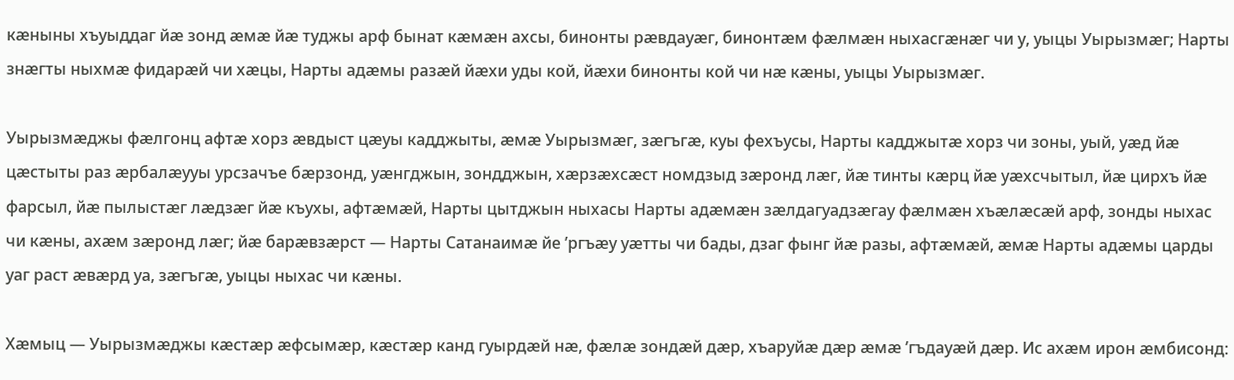кæныны хъуыддаг йæ зонд æмæ йæ туджы арф бынат кæмæн ахсы, бинонты рæвдауæг, бинонтæм фæлмæн ныхасгæнæг чи у, уыцы Уырызмæг; Нарты знæгты ныхмæ фидарæй чи хæцы, Нарты адæмы разæй йæхи уды кой, йæхи бинонты кой чи нæ кæны, уыцы Уырызмæг.

Уырызмæджы фæлгонц афтæ хорз æвдыст цæуы кадджыты, æмæ Уырызмæг, зæгъгæ, куы фехъусы, Нарты кадджытæ хорз чи зоны, уый, уæд йæ цæстыты раз æрбалæууы урсзачъе бæрзонд, уæнгджын, зондджын, хæрзæхсæст номдзыд зæронд лæг, йæ тинты кæрц йæ уæхсчытыл, йæ цирхъ йæ фарсыл, йæ пылыстæг лæдзæг йæ къухы, афтæмæй, Нарты цытджын ныхасы Нарты адæмæн зæлдагуадзæгау фæлмæн хъæлæсæй арф, зонды ныхас чи кæны, ахæм зæронд лæг; йæ барæвзæрст — Нарты Сатанаимæ йе ’ргъæу уæтты чи бады, дзаг фынг йæ разы, афтæмæй, æмæ Нарты адæмы царды уаг раст æвæрд уа, зæгъгæ, уыцы ныхас чи кæны.

Xæмыц — Уырызмæджы кæстæр æфсымæр, кæстæр канд гуырдæй нæ, фæлæ зондæй дæр, хъаруйæ дæр æмæ ’гъдауæй дæр. Ис ахæм ирон æмбисонд: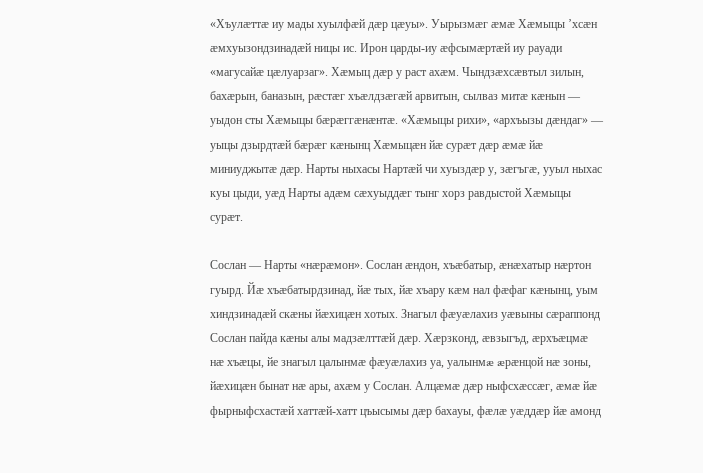«Хъулæттæ иу мады хуылфæй дæр цæуы». Уырызмæг æмæ Хæмыцы ’хсæн æмхуызондзинадæй ницы ис. Ирон царды-иу æфсымæртæй иу рауади «магусайæ цæлуарзаг». Хæмыц дæр у раст ахæм. Чындзæхсæвтыл зилын, бахæрын, баназын, рæстæг хъæлдзæгæй арвитын, сылваз митæ кæнын — уыдон сты Хæмыцы бæрæггæнæнтæ. «Хæмыцы рихи», «архъызы дæндаг» — уыцы дзырдтæй бæрæг кæнынц Хæмыцæн йæ сурæт дæр æмæ йæ миниуджытæ дæр. Нарты ныхасы Нартæй чи хуыздæр у, зæгъгæ, ууыл ныхас куы цыди, уæд Нарты адæм сæхуыддæг тынг хорз равдыстой Хæмыцы сурæт.

Сослан — Нарты «нæрæмон». Сослан æндон, хъæбатыр, æнæхатыр нæртон гуырд. Йæ хъæбатырдзинад, йæ тых, йæ хъару кæм нал фæфаг кæнынц, уым хиндзинадæй скæны йæхицæн хотых. Знагыл фæуæлахиз уæвыны сæраппонд Сослан пайда кæны алы мадзæлттæй дæр. Хæрзконд, æвзыгъд, æрхъæцмæ нæ хъæцы, йе знагыл цалынмæ фæуæлахиз уа, уалынмæ æрæнцой нæ зоны, йæхицæн бынат нæ ары, ахæм у Сослан. Алцæмæ дæр ныфсхæссæг, æмæ йæ фырныфсхастæй хаттæй-хатт цъысымы дæр бахауы, фæлæ уæддæр йæ амонд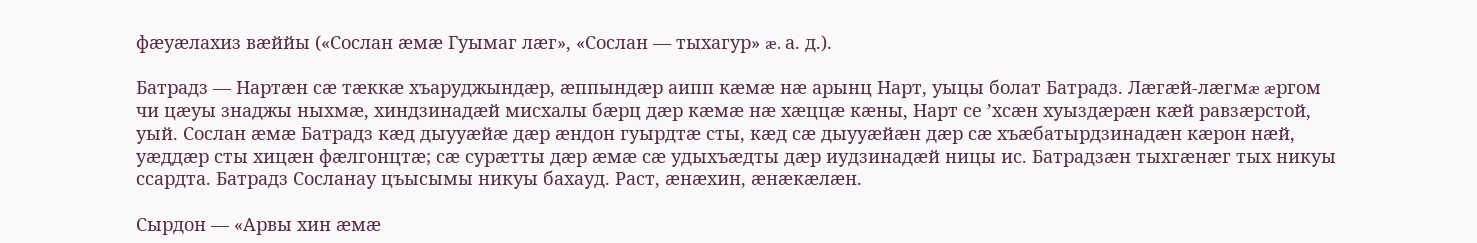фæуæлахиз вæййы («Сослан æмæ Гуымаг лæг», «Сослан — тыхагур» æ. а. д.).

Батрадз — Нартæн сæ тæккæ хъаруджындæр, æппындæр аипп кæмæ нæ арынц Нарт, уыцы болат Батрадз. Лæгæй-лæгмæ æргом чи цæуы знаджы ныхмæ, хиндзинадæй мисхалы бæрц дæр кæмæ нæ хæццæ кæны, Нарт се ’хсæн хуыздæрæн кæй равзæрстой, уый. Сослан æмæ Батрадз кæд дыууæйæ дæр æндон гуырдтæ сты, кæд сæ дыууæйæн дæр сæ хъæбатырдзинадæн кæрон нæй, уæддæр сты хицæн фæлгонцтæ; сæ сурæтты дæр æмæ сæ удыхъæдты дæр иудзинадæй ницы ис. Батрадзæн тыхгæнæг тых никуы ссардта. Батрадз Сосланау цъысымы никуы бахауд. Раст, æнæхин, æнæкæлæн.

Сырдон — «Арвы хин æмæ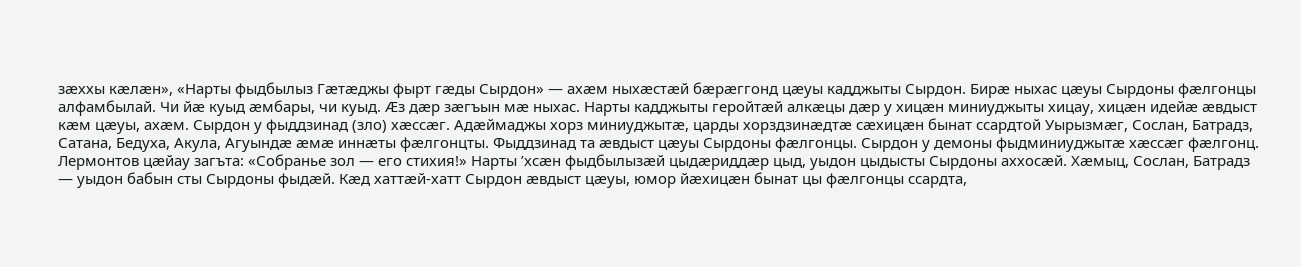зæххы кæлæн», «Нарты фыдбылыз Гæтæджы фырт гæды Сырдон» — ахæм ныхæстæй бæрæггонд цæуы кадджыты Сырдон. Бирæ ныхас цæуы Сырдоны фæлгонцы алфамбылай. Чи йæ куыд æмбары, чи куыд. Æз дæр зæгъын мæ ныхас. Нарты кадджыты геройтæй алкæцы дæр у хицæн миниуджыты хицау, хицæн идейæ æвдыст кæм цæуы, ахæм. Сырдон у фыддзинад (зло) хæссæг. Адæймаджы хорз миниуджытæ, царды хорздзинæдтæ сæхицæн бынат ссардтой Уырызмæг, Сослан, Батрадз, Сатана, Бедуха, Акула, Агуындæ æмæ иннæты фæлгонцты. Фыддзинад та æвдыст цæуы Сырдоны фæлгонцы. Сырдон у демоны фыдминиуджытæ хæссæг фæлгонц. Лермонтов цæйау загъта: «Собранье зол — его стихия!» Нарты ’хсæн фыдбылызæй цыдæриддæр цыд, уыдон цыдысты Сырдоны аххосæй. Хæмыц, Сослан, Батрадз — уыдон бабын сты Сырдоны фыдæй. Кæд хаттæй-хатт Сырдон æвдыст цæуы, юмор йæхицæн бынат цы фæлгонцы ссардта,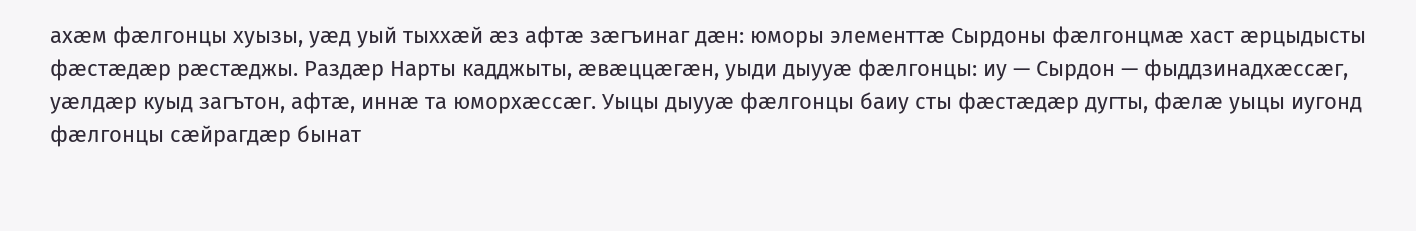ахæм фæлгонцы хуызы, уæд уый тыххæй æз афтæ зæгъинаг дæн: юморы элементтæ Сырдоны фæлгонцмæ хаст æрцыдысты фæстæдæр рæстæджы. Раздæр Нарты кадджыты, æвæццæгæн, уыди дыууæ фæлгонцы: иу — Сырдон — фыддзинадхæссæг, уæлдæр куыд загътон, афтæ, иннæ та юморхæссæг. Уыцы дыууæ фæлгонцы баиу сты фæстæдæр дугты, фæлæ уыцы иугонд фæлгонцы сæйрагдæр бынат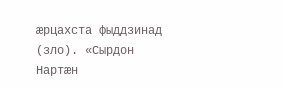æрцахста фыддзинад (зло). «Сырдон Нартæн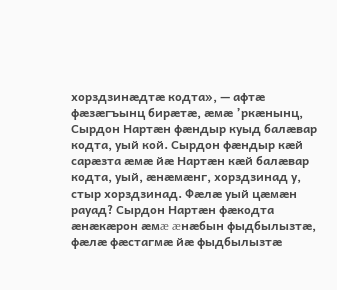хорздзинæдтæ кодта», — афтæ фæзæгъынц бирæтæ, æмæ ’ркæнынц, Сырдон Нартæн фæндыр куыд балæвар кодта, уый кой. Сырдон фæндыр кæй сарæзта æмæ йæ Нартæн кæй балæвар кодта, уый, æнæмæнг, хорздзинад у, стыр хорздзинад. Фæлæ уый цæмæн рауад? Сырдон Нартæн фæкодта æнæкæрон æмæ æнæбын фыдбылызтæ, фæлæ фæстагмæ йæ фыдбылызтæ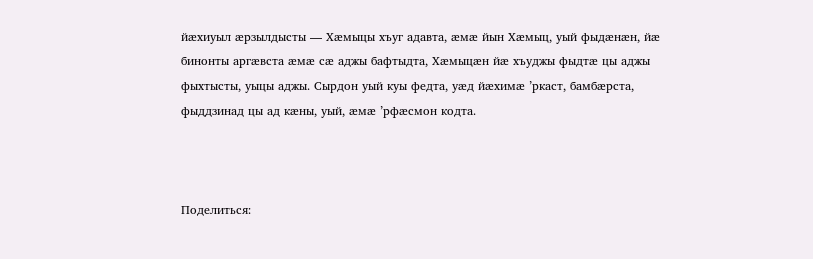йæхиуыл æрзылдысты — Хæмыцы хъуг адавта, æмæ йын Хæмыц, уый фыдæнæн, йæ бинонты аргæвста æмæ сæ аджы бафтыдта, Хæмыцæн йæ хъуджы фыдтæ цы аджы фыхтысты, уыцы аджы. Сырдон уый куы федта, уæд йæхимæ ’ркаст, бамбæрста, фыддзинад цы ад кæны, уый, æмæ ’рфæсмон кодта.



Поделиться: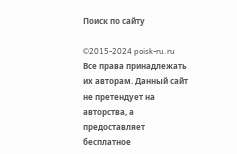Поиск по сайту

©2015-2024 poisk-ru.ru
Все права принадлежать их авторам. Данный сайт не претендует на авторства, а предоставляет бесплатное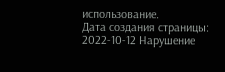использование.
Дата создания страницы: 2022-10-12 Нарушение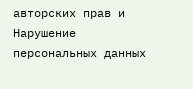авторских прав и Нарушение персональных данных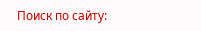Поиск по сайту: